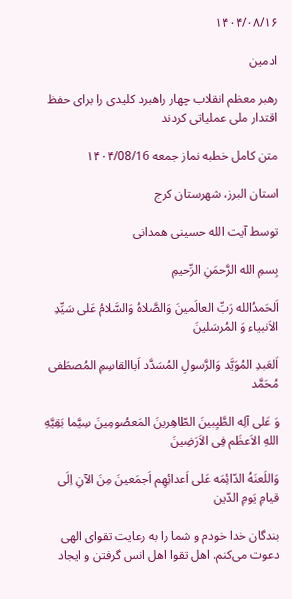۱۴۰۴/۰۸/۱۶

ادمین

رهبر معظم انقلاب چهار راهبرد کلیدی را برای حفظ اقتدار ملی عملیاتی کردند

متن کامل خطبه نماز جمعه ۱۴۰۴/08/16

استان البرز، شهرستان کرج

توسط آیت الله حسینی همدانی

بِسمِ الله الرَّحمَنِ الرِّحیمِ

اَلحَمدُالله رَبِّ العالَمینَ وَالصَّلاهُ وَالسَّلامُ عَلی سَیِّدِ الاَنبیاء وَ المُرسَلینَ

اَلعَبدِ المُوَیَّد وَالرَّسولِ المُسَدَّد اَباالقاسِمِ المُصطَفی مُحَمَّد

وَ عَلی آلِه الطَّیِبینَ الطّاهِرینَ المَعصُومِینَ سِیَّما بَقِیَّهِ اللهِ الاَعظَم فِی الاَرَضِینَ

وَاللَعنَهُ الدّائِمَه عَلی اَعدائِهِم اَجمَعینَ مِنَ الآنِ اِلَی قیامِ یَومِ الدّین

بندگان خدا خودم و شما را به رعایت تقوای الهی دعوت می‌کنم. اهل تقوا اهل انس گرفتن و ایجاد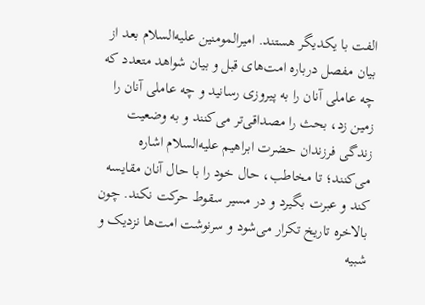الفت با یکدیگر هستند. امیرالمومنین علیه‌السلام بعد از بیان مفصل درباره امت‌های قبل و بیان شواهد متعدد که چه عاملی آنان را به پیروزی رسانید و چه عاملی آنان را زمین زد، بحث را مصداقی‌تر می‌کنند و به وضعیت زندگی فرزندان حضرت ابراهیم علیه‌السلام اشاره می‌کنند؛ تا مخاطب، حال خود را با حال آنان مقایسه کند و عبرت‌ بگیرد و در مسیر سقوط حرکت نکند. چون بالاخره تاریخ تکرار می‌شود و سرنوشت‌ امت‌ها نزدیک و شبیه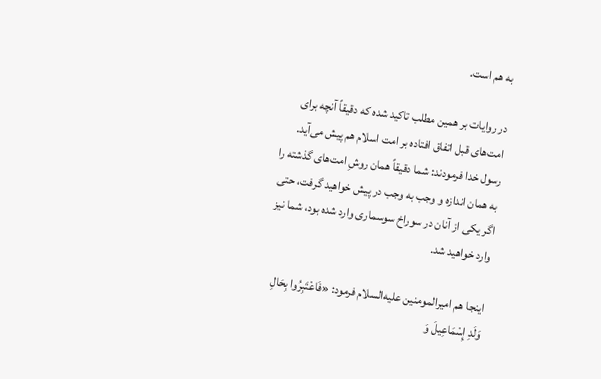به هم است.

در روایات بر همین مطلب تاکید شده که دقیقاً آنچه برای امت‌های قبل اتفاق افتاده بر امت اسلام هم پیش می‌آید. رسول خدا فرمودند: شما دقیقاً همان روشِ امت‌هاى گذشته را به همان اندازه و وجب به وجب در پیش خواهید گرفت‌، حتى اگر یکى از آنان در سوراخ سوسمارى وارد شده بود، شما نیز وارد خواهید شد.

اینجا هم امیرالمومنین علیه‌السلام فرمود: «فَاعْتَبِرُوا بِحَالِ وَلَدِ إِسْمَاعِيلَ وَ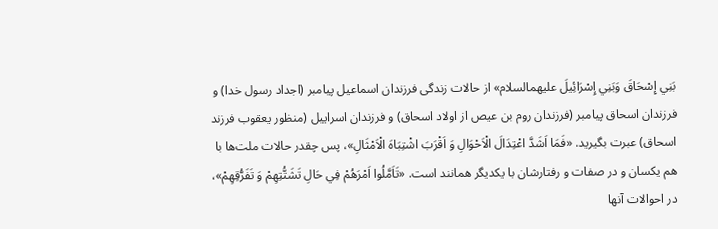بَنِي إِسْحَاقَ وَبَنِي إِسْرَائِيلَ عليهمالسلام» از حالات زندگى فرزندان ‌اسماعيل پيامبر (اجداد رسول خدا) و فرزندان اسحاق پيامبر (فرزندان روم بن عیص از اولاد اسحاق) و فرزندان اسراييل (منظور يعقوب فرزند اسحاق) عبرت بگيريد. «فَمَا اَشَدَّ اعْتِدَالَ الْاَحْوَالِ وَ اَقْرَبَ اشْتِبَاهَ الْاَمْثَالِ»، پس چقدر حالات ملت‌ها با هم يكسان و در صفات و رفتارشان با يكديگر همانند است. «تَاَمَّلُوا اَمْرَهُمْ فِي حَالِ تَشَتُّتِهِمْ وَ تَفَرُّقِهِمْ»، در احوالات آنها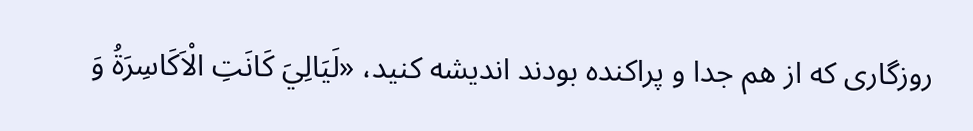روزگارى كه از هم جدا و پراكنده بودند انديشه كنيد، «لَيَالِيَ كَانَتِ الْاَكَاسِرَةُ وَ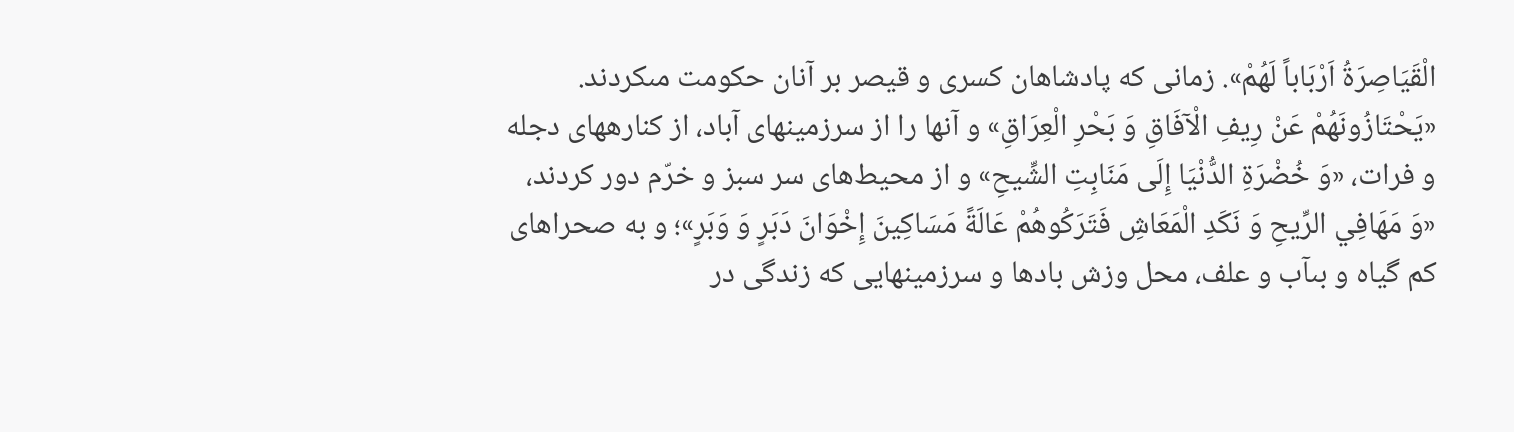الْقَيَاصِرَةُ اَرْبَاباً لَهُمْ». زمانى كه پادشاهان كسرى و قيصر بر آنان حكومت مىكردند. «يَحْتَازُونَهُمْ عَنْ رِيفِ الْآفَاقِ وَ بَحْرِ الْعِرَاقِ» و آنها را از سرزمينهاى آباد، از كنارههاى دجله و فرات، «وَ خُضْرَةِ الدُّنْيَا إِلَى مَنَابِتِ الشِّيحِ» و از محيط‌هاى سر سبز و خرّم دور كردند، «وَ مَهَافِي الرِّيحِ وَ نَكَدِ الْمَعَاشِ فَتَرَكُوهُمْ عَالَةً مَسَاكِينَ إِخْوَانَ دَبَرٍ وَ وَبَرٍ»؛ و به صحراهاى كم گياه و بىآب و علف، محل وزش بادها و سرزمينهايى كه زندگى در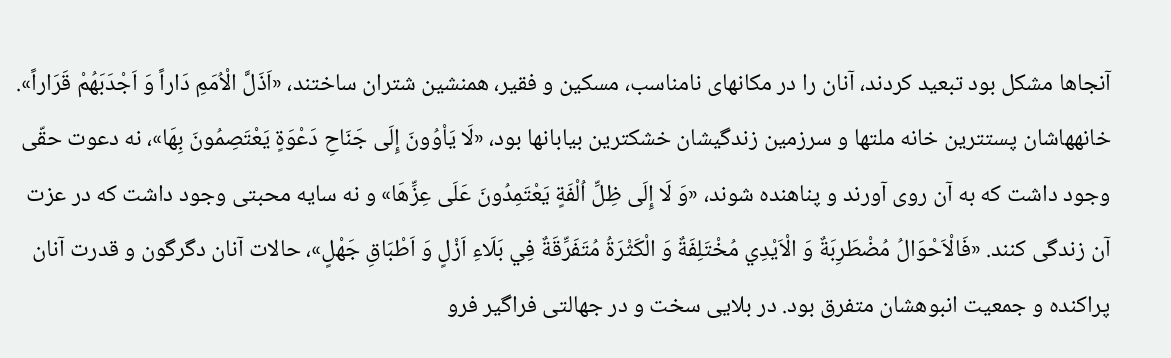آنجاها مشكل بود تبعيد كردند، آنان را در مكانهاى نامناسب، مسكين و فقير، همنشين شتران ساختند، «اَذَلَّ الْاُمَمِ دَاراً وَ اَجْدَبَهُمْ قَرَاراً». خانههاشان پستترين خانه ملتها و سرزمين زندگيشان خشكترين بيابانها بود، «لَا يَاْوُونَ إِلَى جَنَاحِ دَعْوَةٍ يَعْتَصِمُونَ بِهَا»، نه دعوت حقّى وجود داشت كه به آن روى آورند و پناهنده شوند، «وَ لَا إِلَى ظِلِّ اُلْفَةٍ يَعْتَمِدُونَ عَلَى عِزِّهَا» و نه سايه محبتى وجود داشت كه در عزت آن زندگى كنند. «فَالْاَحْوَالُ مُضْطَرِبَةٌ وَ الْاَيْدِي مُخْتَلِفَةٌ وَ الْكَثْرَةُ مُتَفَرِّقَةٌ فِي بَلَاءِ اَزْلٍ وَ اَطْبَاقِ جَهْلٍ»، حالات آنان دگرگون و قدرت آنان پراكنده و جمعيت انبوهشان متفرق بود. در بلايى سخت و در جهالتى فراگير فرو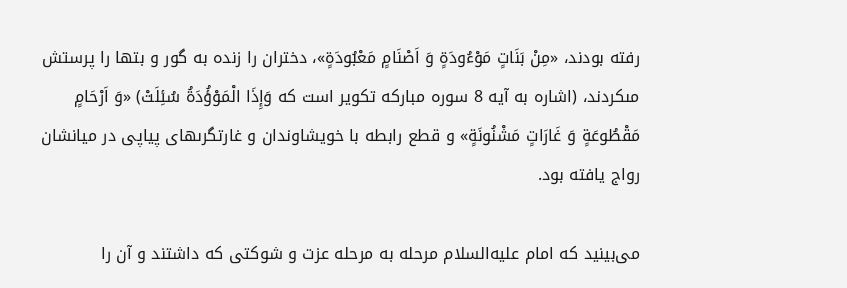رفته بودند، «مِنْ بَنَاتٍ مَوْءُودَةٍ وَ اَصْنَامٍ مَعْبُودَةٍ»، دختران را زنده به گور و بتها را پرستش مىكردند، (اشاره به آیه 8 سوره مبارکه تکویر است که وَإِذَا الْمَوْؤُدَةُ سُئِلَتْ) «وَ اَرْحَامٍ مَقْطُوعَةٍ وَ غَارَاتٍ مَشْنُونَةٍ» و قطع رابطه با خويشاوندان و غارتگرىهاى پياپى در ميانشان رواج يافته بود.

می‌بینید که امام علیه‌السلام مرحله به مرحله عزت و شوکتی که داشتند و آن را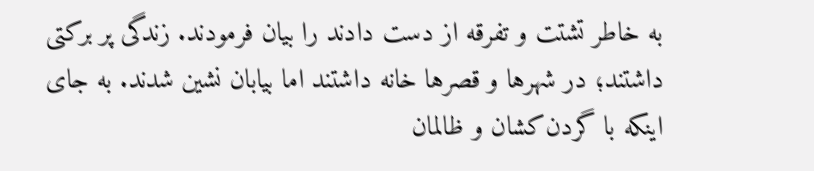به خاطر تشتت و تفرقه از دست دادند را بیان فرمودند. زندگی پر برکتی داشتند؛ در شهرها و قصرها خانه داشتند اما بیابان نشین شدند. به جای اینکه با گردن‌کشان و ظالمان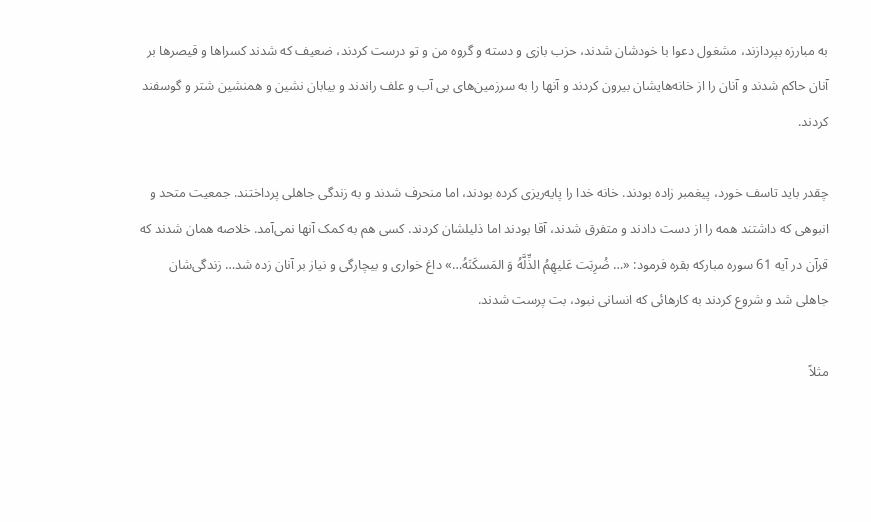به مبارزه بپردازند، مشغول دعوا با خودشان شدند، حزب بازی و دسته و گروه من و تو درست کردند، ضعیف که شدند کسراها و قیصرها بر آنان حاکم شدند و آنان را از خانه‌هایشان بیرون کردند و آنها را به سرزمین‌های بی آب و علف راندند و بیابان نشین و همنشین شتر و گوسفند کردند.

چقدر باید تاسف خورد، پیغمبر زاده بودند. خانه خدا را پایه‌ریزی کرده بودند، اما منحرف شدند و به زندگی جاهلی پرداختند. جمعیت متحد و انبوهی که داشتند همه را از دست دادند و متفرق شدند، آقا بودند اما ذلیلشان کردند. کسی هم به کمک آنها نمی‌آمد. خلاصه همان شدند که قرآن در آیه 61 سوره مبارکه بقره فرمود: «… ضُرِبَت عَلیهِمُ الذِّلَّهُ وَ المَسکَنَهُ…» داغ خواری و بیچارگی و نیاز بر آنان زده شد… زندگی‌شان جاهلی شد و شروع کردند به کارهائی که انسانی نبود، بت پرست شدند.

مثلاً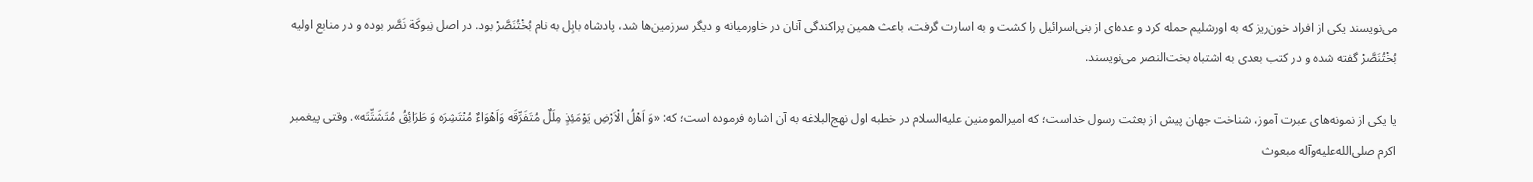می‌نویسند یکی از افراد خون‌ریز که به اورشلیم حمله کرد و عده‌اى از بنى‌اسرائیل را کشت و به اسارت گرفت، باعث همین پراکندگى آنان در خاورمیانه و دیگر سرزمین‌ها شد، پادشاه بابِل به نام بُخْتُنَصَّرْ بود. در اصل نِبوكَة نَصَّر بوده و در منابع اولیه بُخْتُنَصَّرْ گفته شده و در کتب بعدی به اشتباه بخت‌النصر مى‌نویسند.

یا یکی از نمونه‌های عبرت آموز، شناخت جهان پیش‌ از بعثت رسول خداست؛ که امیرالمومنین علیه‌السلام در خطبه اول نهج‌البلاغه به آن اشاره فرموده است؛ که: «وَ اَهْلُ الْاَرْضِ يَوْمَئِذٍ مِلَلٌ مُتَفَرِّقَه وَاَهْوَاءٌ مُنْتَشِرَه وَ طَرَائِقُ مُتَشَتِّتَه». وقتی پیغمبر اکرم ‌صلی‌الله‌علیه‌وآله مبعوث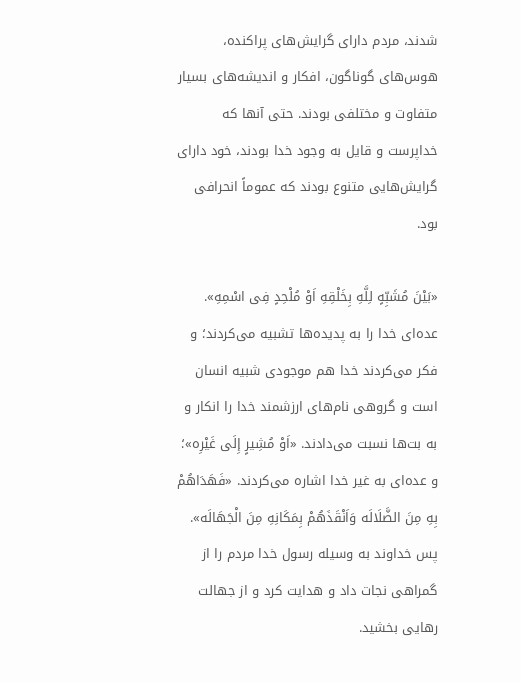شدند، مردم دارای گرایش‌های پراکنده، هوس‌های گوناگون، افکار و اندیشه‌های بسیار متفاوت و مختلفی بودند. حتی آنها که خداپرست و قایل به وجود خدا بودند، خود دارای گرایش‌هایی متنوع بودند که عموماً انحرافی بود.

«بَيْنَ مُشَبِّهٍ لِلَّهِ بِخَلْقِهِ اَوْ مُلْحِدٍ فِی اسْمِهِ». عده‌ای خدا را به پدیده‌ها تشبیه می‌کردند؛ و فکر می‌کردند خدا هم موجودی شبیه انسان است و گروهی نام‌های ارزشمند خدا را انکار و به بت‌ها نسبت می‌دادند. «اَوْ مُشِیرٍ إِلَی غَيْرِه»؛ و عده‌ای به غیر خدا اشاره می‌کردند. «فَهَدَاهُمْ بِهِ مِنَ الضَّلَالَه وَاَنْقَذَهُمْ بِمَكَانِهِ مِنَ الْجَهَالَه». پس خداوند به وسیله رسول خدا مردم را از گمراهی نجات داد و هدایت کرد و از جهالت رهایی بخشید.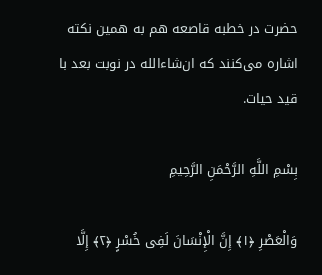حضرت در خطبه قاصعه هم به همین نکته اشاره می‌کنند که ان‌شاءالله در نوبت بعد با قید حیات.

بِسْمِ اللَّهِ الرَّحْمَنِ الرَّحِیمِ

وَالْعَصْرِ ﴿۱﴾ إِنَّ الْإِنْسَانَ لَفِی خُسْرٍ ﴿۲﴾ إِلَّا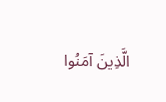الَّذِینَ آمَنُوا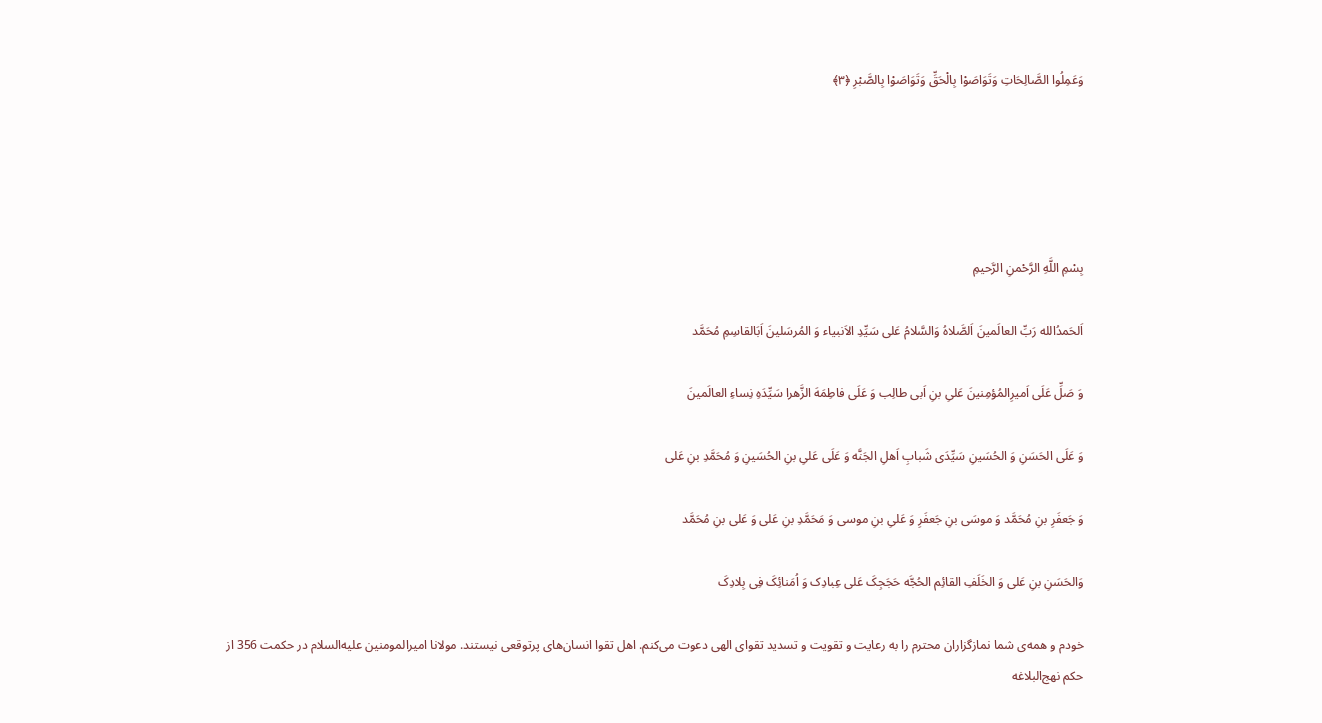وَعَمِلُوا الصَّالِحَاتِ وَتَوَاصَوْا بِالْحَقِّ وَتَوَاصَوْا بِالصَّبْرِ ﴿۳﴾





بِسْمِ اللَّهِ الرَّحْمنِ الرَّحیمِ

اَلحَمدُالله رَبِّ العالَمینَ اَلصَّلاهُ وَالسَّلامُ عَلی سَیِّدِ الاَنبیاء وَ المُرسَلینَ اَبَالقاسِمِ مُحَمَّد

وَ صَلِّ عَلَی اَمیرِالمُؤمِنینَ عَلیِ بنِ اَبی طالِب وَ عَلَی فاطِمَهَ الزَّهرا سَیِّدَهِ نِساءِ العالَمینَ

وَ عَلَی الحَسَنِ وَ الحُسَینِ سَیِّدَی شَبابِ اَهلِ الجَنَّه وَ عَلَی عَلیِ بنِ الحُسَینِ وَ مُحَمَّدِ بنِ عَلی

وَ جَعفَرِ بنِ مُحَمَّد وَ موسَی بنِ جَعفَرِ وَ عَلیِ بنِ موسی وَ مَحَمَّدِ بنِ عَلی وَ عَلی بنِ مُحَمَّد

وَالحَسَنِ بنِ عَلی وَ الخَلَفِ القائِم الحُجَّه حَجَجِکَ عَلی عِبادِک وَ اُمَنائِکَ فِی بِلادِکَ

خودم و همه‌ی شما نمازگزاران محترم را به رعایت و تقویت و تسدید تقوای الهی دعوت می‌کنم. اهل تقوا انسان‌های پرتوقعی نیستند. مولانا امیرالمومنین علیه‌السلام در حکمت 356 از حکم نهج‌البلاغه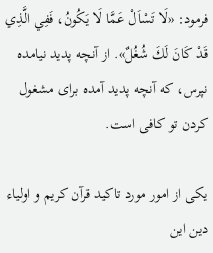فرمود: «لَا تَسْاَلْ عَمَّا لَا يَكُونُ، فَفِي الَّذِي قَدْ كَانَ لَكَ شُغُلٌ». از آنچه پدید نیامده نپرس، كه آنچه پدید آمده برای مشغول کردن تو کافی است.

یکی از امور مورد تاکید قرآن کریم و اولیاء دین این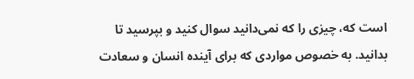است که، چیزی را که نمی‌دانید سوال کنید و بپرسید تا بدانید. به خصوص مواردی که برای آینده انسان و سعادت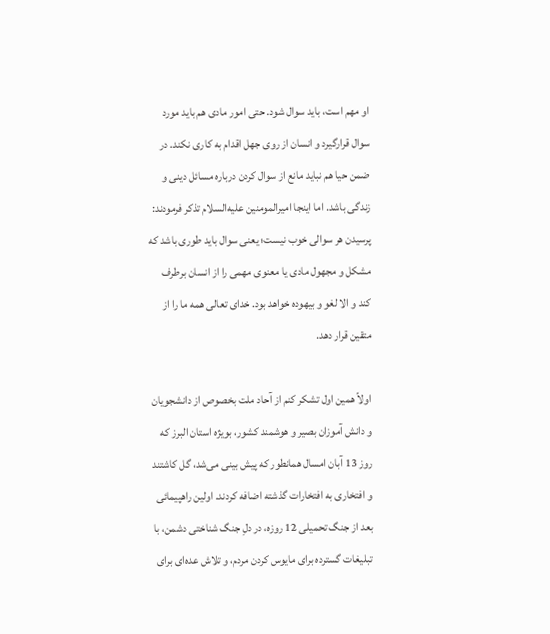او مهم است، باید سوال شود. حتی امور مادی هم باید مورد سوال قرارگیرد و انسان از روی جهل اقدام به کاری نکند. در ضمن حیا هم نباید مانع از سوال کردن درباره مسائل دینی و زندگی باشد. اما اینجا امیرالمومنین علیه‌السلام تذکر فرمودند: پرسیدن هر سوالی خوب نیست؛ یعنی سوال باید طوری باشد که مشکل و مجهول مادی یا معنوی مهمی را از انسان برطرف کند و الا لغو و بیهوده خواهد بود. خدای تعالی همه ما را از متقین قرار دهد.

اولاً همین اول تشکر کنم از آحاد ملت بخصوص از دانشجویان و دانش آموزان بصیر و هوشمند کشور، بویژه استان البرز که روز 13 آبان امسال همانطور که پیش بینی می‌شد، گل کاشتند و افتخاری به افتخارات گذشته اضافه کردند. اولین راهپیمائی بعد از جنگ تحمیلی 12 روزه، در دلِ جنگ شناختی دشمن، با تبلیغات گسترده برای مایوس کردن مردم، و تلاش عده‌ای برای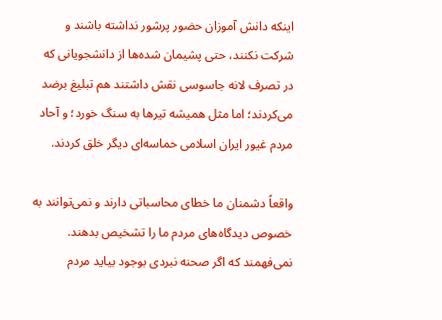اینکه دانش آموزان حضور پرشور نداشته باشند و شرکت نکنند، حتی پشیمان شده‌ها از دانشجویانی که در تصرف لانه جاسوسی نقش داشتند هم تبلیغ برضد می‌کردند؛ اما مثل همیشه تیرها به سنگ خورد؛ و آحاد مردم غیور ایران اسلامی حماسه‌ای دیگر خلق کردند.

واقعاً دشمنان ما خطای محاسباتی دارند و نمی‌توانند به خصوص دیدگاه‌های مردم ما را تشخیص بدهند. نمی‌فهمند که اگر صحنه نبردی بوجود بیاید مردم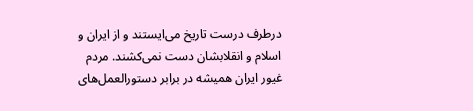درطرف درست تاریخ می‌ایستند و از ایران و اسلام و انقلابشان دست نمی‌کشند. مردم غیور ایران همیشه در برابر دستورالعمل‌های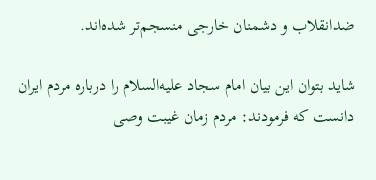ضدانقلاب و دشمنان خارجی منسجم‌تر شده‌اند.

شاید بتوان این بیان امام سجاد علیه‌السلام را درباره مردم ایران دانست که فرمودند: مردم زمان غیبت وصی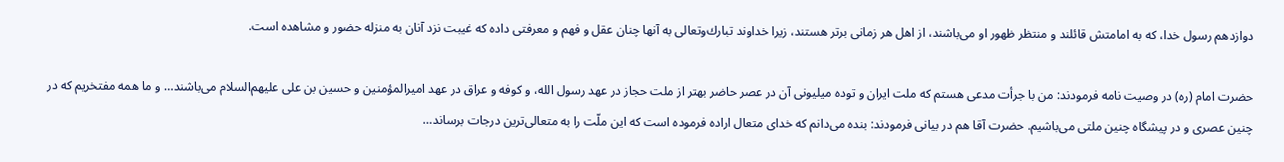دوازدهم رسول خدا، كه به امامتش قائلند و منتظر ظهور او مى‌باشند، از اهل هر زمانی برتر هستند، زیرا خداوند تبارك‌وتعالى به آنها چنان عقل و فهم و معرفتى داده كه غیبت نزد آنان به منزله حضور و مشاهده است.

حضرت امام (ره) در وصیت نامه فرمودند: من با جرأت مدعی هستم که ملت ایران و توده میلیونی آن در عصر حاضر بهتر از ملت حجاز در عهد رسول الله، و کوفه و عراق در عهد امیرالمؤمنین و حسین بن علی علیهم‌السلام می‌باشند… و ما همه مفتخریم که در چنین عصری و در پیشگاه چنین ملتی می‌باشیم. حضرت آقا هم در بیانی فرمودند: بنده می‌دانم که خدای متعال اراده فرموده است که این ملّت را به متعالی‌ترین درجات برساند…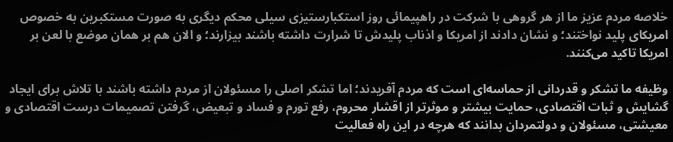خلاصه مردم عزیز ما از هر گروهی با شرکت در راهپیمائی روز استکبارستیزی سیلی محکم دیگری به صورت مستکبرین به خصوص امریکای پلید نواختند؛ و نشان دادند از امریکا و اذناب پلیدش تا شرارت داشته باشند بیزارند؛ و الان هم بر همان موضع با لعن بر امریکا تاکید می‌کنند.

وظیفه ما تشکر و قدردانی از حماسه‌ای است که مردم آفریدند؛ اما تشکر اصلی را مسئولان از مردم داشته باشند با تلاش برای ایجاد گشایش و ثبات اقتصادی، حمایت بیشتر و موثرتر از اقشار محروم، رفع تورم و فساد و تبعیض، گرفتن تصمیمات درست اقتصادی و معیشتی، مسئولان و دولتمردان بدانند که هرچه در این راه فعالیت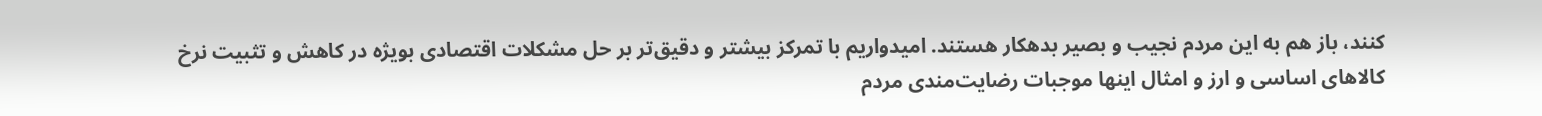کنند، باز هم به این مردم نجیب و بصیر بدهکار هستند. امیدواریم با تمرکز بیشتر و دقیق‌تر بر حل مشکلات اقتصادی بویژه در کاهش و تثبیت نرخ کالاهای اساسی و ارز و امثال اینها موجبات رضایت‌مندی مردم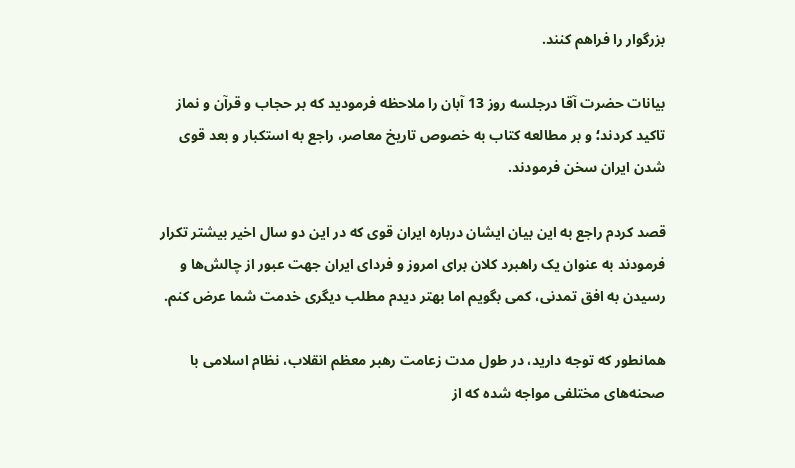بزرگوار را فراهم کنند.

بیانات حضرت آقا درجلسه روز 13 آبان را ملاحظه فرمودید که بر حجاب و قرآن و نماز تاکید کردند؛ و بر مطالعه کتاب به خصوص تاریخ معاصر، راجع به استکبار و بعد قوی شدن ایران سخن فرمودند.

قصد کردم راجع به این بیان ایشان درباره ایران قوی که در این دو سال اخیر بیشتر تکرار فرمودند به عنوان یک راهبرد کلان برای امروز و فردای ایران جهت عبور از چالش‌ها و رسیدن به افق تمدنی، کمی بگویم اما بهتر دیدم مطلب دیگری خدمت شما عرض کنم.

همانطور که توجه دارید، در طول مدت زعامت رهبر معظم انقلاب، نظام اسلامی با صحنه‌های مختلفی مواجه شده که از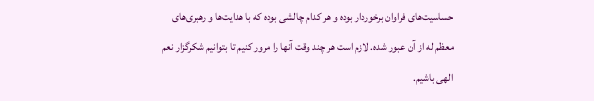حساسیت‌های فراوان برخوردار بوده و هر کدام چالشی بوده که با هدایت‌ها و رهبری‌های معظم له از آن عبور شده. لازم است هر چند وقت آنها را مرور کنیم تا بتوانیم شکرگزار نعم الهی باشیم.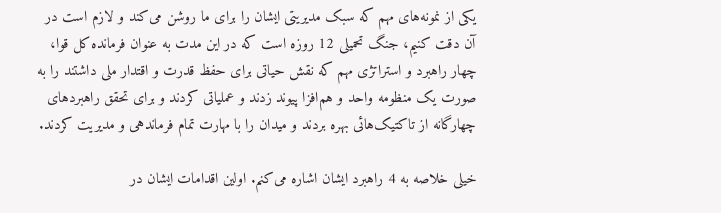یکی از نمونه‌های مهم که سبک مدیریتی ایشان را برای ما روشن می‌کند و لازم است در آن دقت کنیم، جنگ تحمیلی 12 روزه است که در این مدت به عنوان فرمانده کل قوا، چهار راهبرد و استراتژی مهم که نقش حیاتی برای حفظ قدرت و اقتدار ملی داشتند را به صورت یک منظومه واحد و هم‌افزا پیوند زدند و عملیاتی کردند و برای تحقق راهبردهای چهارگانه از تاکتیک‌هائی بهره بردند و میدان را با مهارت تمام فرماندهی و مدیریت کردند.

خیلی خلاصه به 4 راهبرد ایشان اشاره می‌کنم. اولین اقدامات ایشان در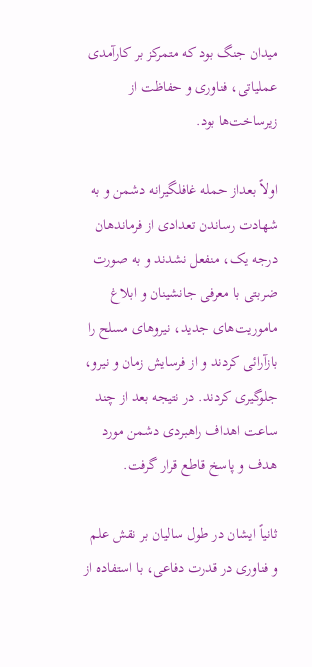میدان جنگ بود که متمرکز بر کارآمدی عملیاتی، فناوری و حفاظت از زیرساخت‌ها بود.

اولاً بعداز حمله غافلگیرانه دشمن و به شهادت رساندن تعدادی از فرماندهان درجه یک، منفعل نشدند و به صورت ضربتی با معرفی جانشینان و ابلاغ ماموریت‌های جدید، نیروهای مسلح را بازآرائی کردند و از فرسایش زمان و نیرو، جلوگیری کردند. در نتیجه بعد از چند ساعت اهداف راهبردی دشمن مورد هدف و پاسخ قاطع قرار گرفت.

ثانیاً ایشان در طول سالیان بر نقش علم و فناوری در قدرت دفاعی، با استفاده از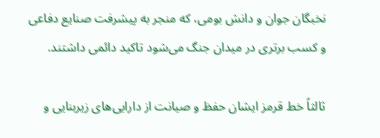نخبگان جوان و دانش بومی، که منجر به پیشرفت صنایع دفاعی و کسب برتری در میدان جنگ می‌شود تاکید دائمی داشتند.

ثالثاً خط قرمز ایشان حفظ و صیانت از دارایی‌های زیربنایی و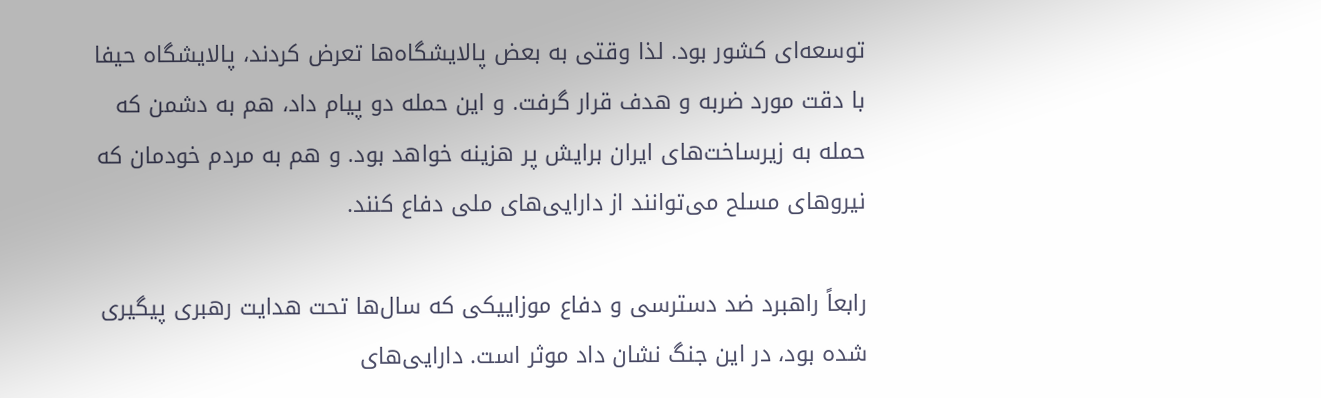توسعه‌ای کشور بود. لذا وقتی به بعض پالایشگاه‌ها تعرض کردند، پالایشگاه حیفا با دقت مورد ضربه و هدف قرار گرفت. و این حمله دو پیام داد، هم به دشمن که حمله به زیرساخت‌های ایران برایش پر هزینه خواهد بود. و هم به مردم خودمان که نیروهای مسلح می‌توانند از دارایی‌های ملی دفاع کنند.

رابعاً راهبرد ضد دسترسی و دفاع موزاییکی که سال‌ها تحت هدایت رهبری پیگیری شده بود، در این جنگ نشان داد موثر است. دارایی‌های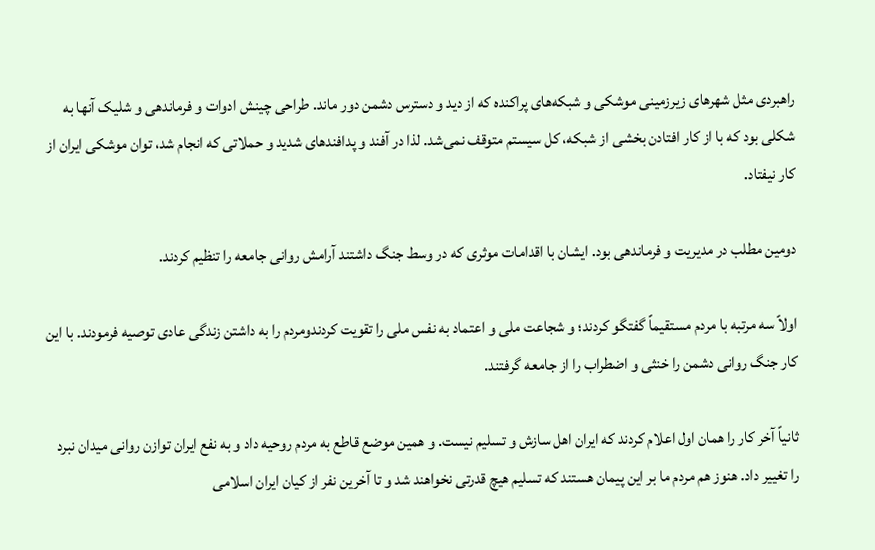راهبردی مثل شهرهای زیرزمینی موشکی و شبکه‌های پراکنده که از دید و دسترس دشمن دور ماند. طراحی چینش ادوات و فرماندهی و شلیک آنها به شکلی بود که با از کار افتادن بخشی از شبکه، کل سیستم متوقف نمی‌شد. لذا در آفند و پدافندهای شدید و حملاتی که انجام شد، توان موشکی ایران از کار نیفتاد.

دومین مطلب در مدیریت و فرماندهی بود. ایشان با اقدامات موثری که در وسط جنگ داشتند آرامش روانی جامعه را تنظیم کردند.

اولاً سه مرتبه با مردم مستقیماً گفتگو کردند؛ و شجاعت ملی و اعتماد به نفس ملی را تقویت کردندومردم را به داشتن زندگی عادی توصیه فرمودند. با این کار جنگ روانی دشمن را خنثی و اضطراب را از جامعه گرفتند.

ثانیاً آخر کار را همان اول اعلام کردند که ایران اهل سازش و تسلیم نیست. و همین موضع قاطع به مردم روحیه داد و به نفع ایران توازن روانی میدان نبرد را تغییر داد. هنوز هم مردم ما بر این پیمان هستند که تسلیم هیچ قدرتی نخواهند شد و تا آخرین نفر از کیان ایران اسلامی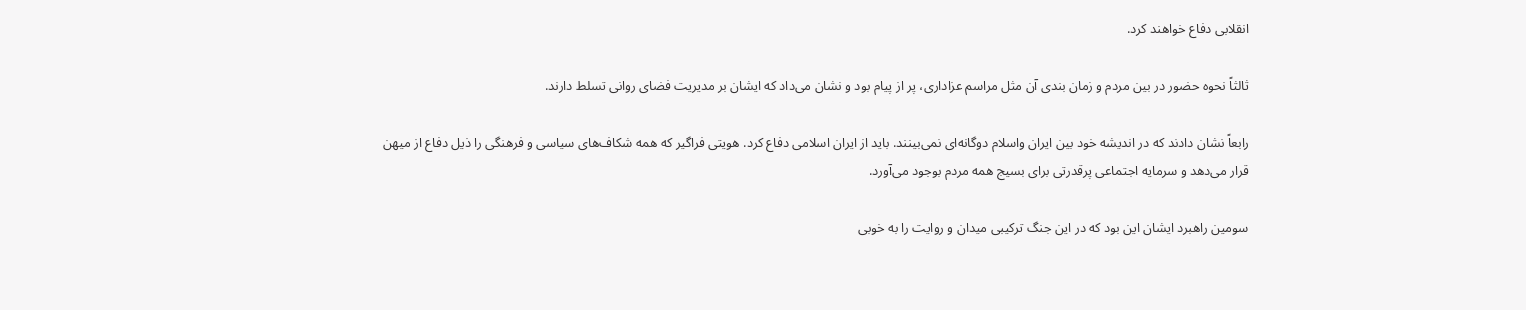انقلابی دفاع خواهند کرد.

ثالثاً نحوه حضور در بین مردم و زمان بندی آن مثل مراسم عزاداری، پر از پیام بود و نشان می‌داد که ایشان بر مدیریت فضای روانی تسلط دارند.

رابعاً نشان دادند که در اندیشه خود بین ایران واسلام دوگانه‌ای نمی‌بینند. باید از ایران اسلامی دفاع کرد. هویتی فراگیر که همه شکاف‌های سیاسی و فرهنگی را ذیل دفاع از میهن قرار می‌دهد و سرمایه اجتماعی پرقدرتی برای بسیج همه مردم بوجود می‌آورد.

سومین راهبرد ایشان این بود که در این جنگ ترکیبی میدان و روایت را به خوبی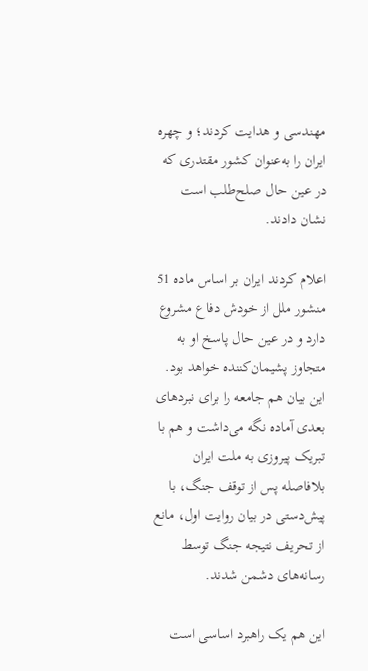مهندسی و هدایت کردند؛ و چهره ایران را به‌عنوان کشور مقتدری که در عین حال صلح‌طلب است نشان دادند.

اعلام کردند ایران بر اساس ماده 51 منشور ملل از خودش دفاع مشروع دارد و در عین حال پاسخ او به متجاوز پشیمان‌کننده خواهد بود. این بیان هم جامعه را برای نبردهای بعدی آماده نگه می‌داشت و هم با تبریک پیروزی به ملت ایران بلافاصله پس از توقف جنگ، با پیش‌دستی در بیان روایت اول، مانع از تحریف نتیجه جنگ توسط رسانه‌های دشمن شدند.

این هم یک راهبرد اساسی است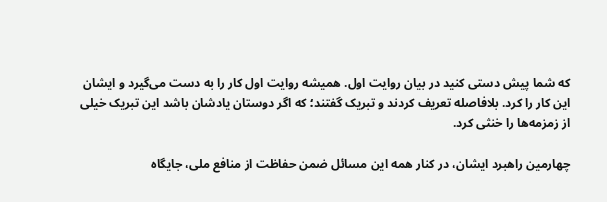که شما پیش دستی کنید در بیان روایت اول. همیشه روایت اول کار را به دست می‌گیرد و ایشان این کار را کرد. بلافاصله تعریف کردند و تبریک گفتند؛ که اگر دوستان یادشان باشد این تبریک خیلی از زمزمه‌ها را خنثی کرد.

چهارمین راهبرد ایشان، در کنار همه این مسائل ضمن حفاظت از منافع ملی، جایگاه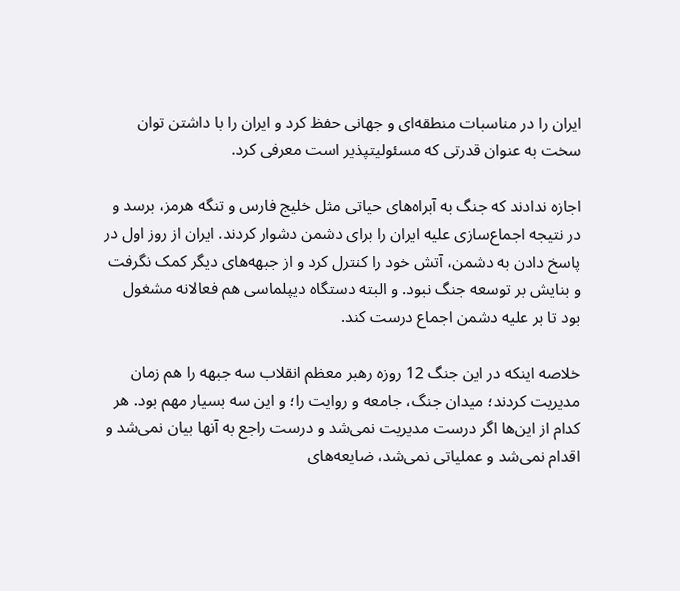ایران را در مناسبات منطقه‌ای و جهانی حفظ کرد و ایران را با داشتن توان سخت به عنوان قدرتی که مسئولیتپذیر است معرفی کرد.

اجازه ندادند که جنگ به آبراه‌های حیاتی مثل خلیج فارس و تنگه هرمز، برسد و در نتیجه اجماع‌سازی علیه ایران را برای دشمن دشوار کردند. ایران از روز اول در پاسخ دادن به دشمن، آتش خود را کنترل کرد و از جبهه‌های دیگر کمک نگرفت و بنایش بر توسعه جنگ نبود. و البته دستگاه دیپلماسی هم فعالانه مشغول بود تا بر علیه دشمن اجماع درست کند.

خلاصه اینکه در این جنگ 12 روزه رهبر معظم انقلاب سه جبهه را هم زمان مدیریت کردند؛ میدان جنگ، جامعه و روایت را؛ و این سه بسیار مهم بود. هر کدام از این‌ها اگر درست مدیریت نمی‌شد و درست راجع به آنها بیان نمی‌شد و اقدام نمی‌شد و عملیاتی نمی‌شد، ضایعه‌های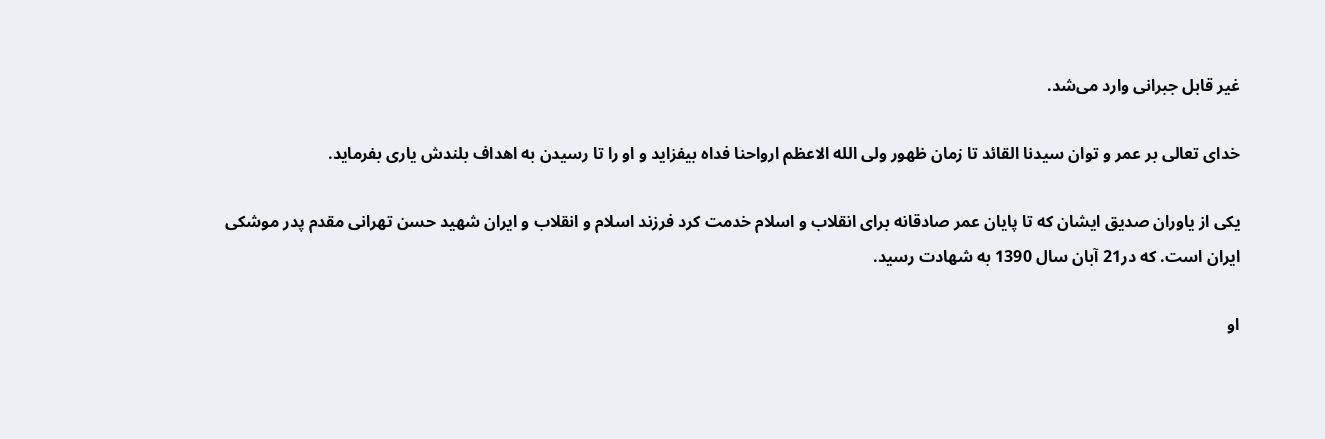غیر قابل جبرانی وارد می‌شد.

خدای تعالی بر عمر و توان سیدنا القائد تا زمان ظهور ولی الله الاعظم ارواحنا فداه بیفزاید و او را تا رسیدن به اهداف بلندش یاری بفرماید.

یکی از یاوران صدیق ایشان که تا پایان عمر صادقانه برای انقلاب و اسلام خدمت کرد فرزند اسلام و انقلاب و ایران شهید حسن تهرانی مقدم پدر موشکی ایران است. که در21 آبان سال 1390 به شهادت رسید.

او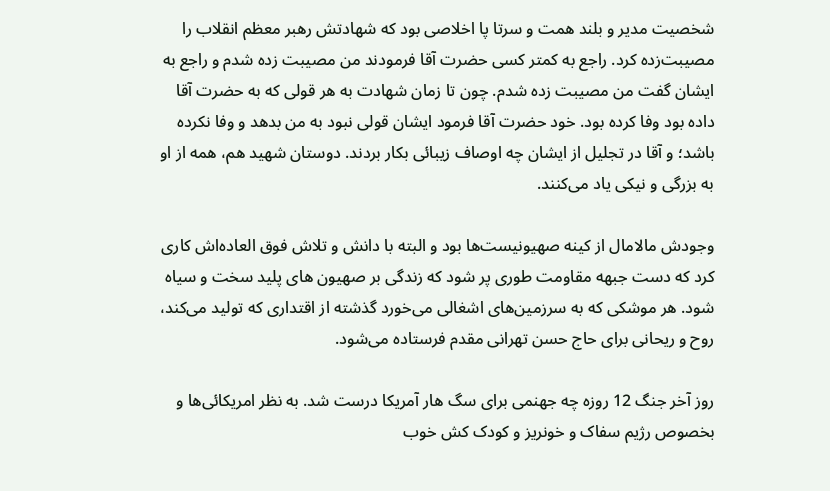شخصیت مدیر و بلند همت و سرتا پا اخلاصی بود که شهادتش رهبر معظم انقلاب را مصیبت‌زده کرد. راجع به کمتر کسی حضرت آقا فرمودند من مصیبت زده شدم و راجع به ایشان گفت من مصیبت زده شدم. چون تا زمان شهادت به هر قولی که به حضرت آقا داده بود وفا کرده بود. خود حضرت آقا فرمود ایشان قولی نبود به من بدهد و وفا نکرده باشد؛ و آقا در تجلیل از ایشان چه اوصاف زیبائی بکار بردند. دوستان شهید هم، همه از او به بزرگی و نیکی یاد می‌کنند.

وجودش مالامال از کینه صهیونیست‌ها بود و البته با دانش و تلاش فوق العاده‌اش کاری کرد که دست جبهه مقاومت طوری پر شود که زندگی بر صهیون های پلید سخت و سیاه شود. هر موشکی که به سرزمین‌های اشغالی می‌خورد گذشته از اقتداری که تولید می‌کند، روح و ریحانی برای حاج حسن تهرانی مقدم فرستاده می‌شود.

روز آخر جنگ 12 روزه چه جهنمی برای سگ هار آمریکا درست شد. به نظر امریکائی‌ها و بخصوص رژیم سفاک و خونریز و کودک کش خوب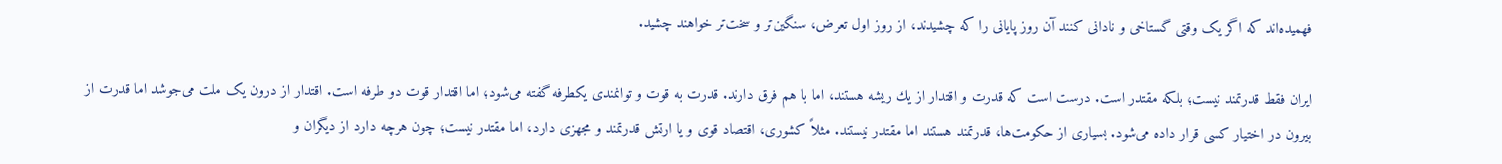فهمیده‌اند که اگر یک وقتی گستاخی و نادانی کنند آن روز پایانی را که چشیدند، از روز اول تعرض، سنگین‌تر و سخت‌تر خواهند چشید.

ایران فقط قدرتمند نیست؛ بلکه مقتدر است. درست است که قدرت و اقتدار از یك ریشه هستند، اما با هم فرق دارند. قدرت به قوت و توانمندى یكطرفه گفته می‌شود؛ اما اقتدار قوت دو طرفه است. اقتدار از درون یک ملت می‌جوشد اما قدرت از بیرون در اختیار کسی قرار داده می‌شود. بسیارى از حكومت‌ها، قدرتمند هستند اما مقتدر نیستند. مثلاً كشوری، اقتصاد قوی و یا ارتش قدرتمند و مجهزی دارد، اما مقتدر نیست؛ چون هرچه دارد از دیگران و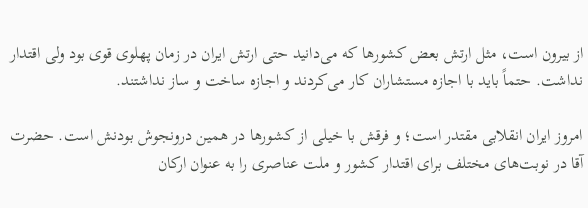از بیرون است، مثل ارتش بعض کشورها که می‌دانید حتی ارتش ایران در زمان پهلوى قوی بود ولی اقتدار نداشت. حتماً باید با اجازه مستشاران کار می‌کردند و اجازه ساخت و ساز نداشتند.

امروز ایران انقلابی مقتدر است؛ و فرقش با خیلی از کشورها در همین درونجوش بودنش است. حضرت آقا در نوبت‌های مختلف برای اقتدار کشور و ملت عناصری را به عنوان ارکان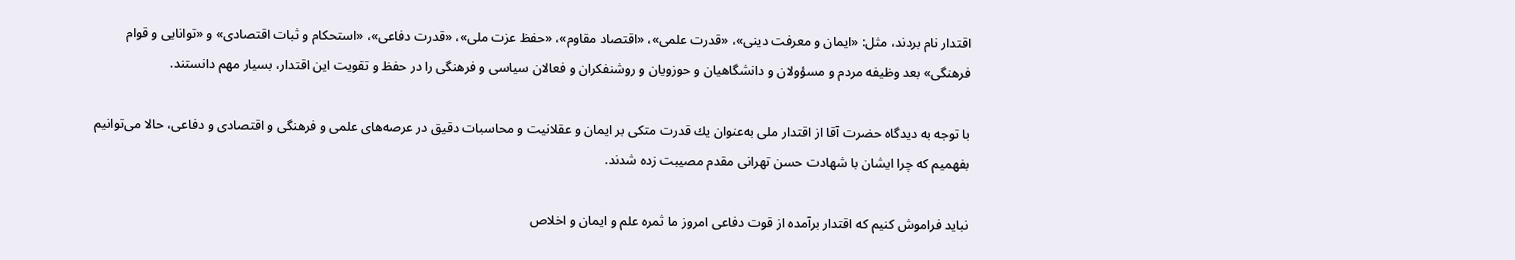اقتدار نام بردند، مثل: «ایمان و معرفت دینى»، «قدرت علمى»، «اقتصاد مقاوم»، «حفظ عزت ملى»، «قدرت دفاعى»، «استحكام و ثبات اقتصادى» و «توانایى و قوام فرهنگى» بعد وظیفه مردم و مسؤولان و دانشگاهیان و حوزویان و روشنفكران و فعالان سیاسى و فرهنگى را در حفظ و تقویت این اقتدار، بسیار مهم دانستند.

با توجه به دیدگاه حضرت آقا از اقتدار ملى به‌عنوان یك قدرت متكى بر ایمان و عقلانیت و محاسبات دقیق در عرصه‌هاى علمى و فرهنگى و اقتصادى و دفاعى، حالا مى‌توانیم بفهمیم که چرا ایشان با شهادت حسن تهرانی مقدم مصیبت زده شدند.

نباید فراموش کنیم كه اقتدار برآمده از قوت دفاعى امروز ما ثمره علم و ایمان و اخلاص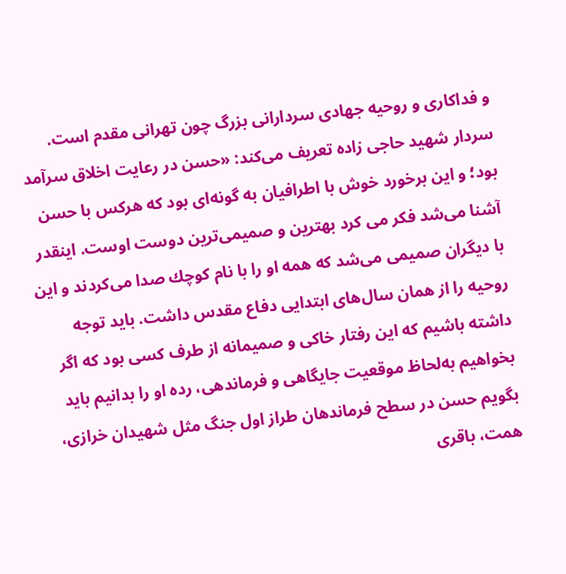و فداکاری و روحیه جهادى سردارانی بزرگ چون تهرانى مقدم است. سردار شهید حاجی زاده تعریف می‌کند: «حسن در رعایت اخلاق سرآمد بود؛ و این برخورد خوش با اطرافیان به گونه‌اى بود كه هركس با حسن آشنا مى‌شد فكر مى كرد بهترین و صمیمى‌ترین دوست اوست. اینقدر با دیگران صمیمى مى‌شد كه همه او را با نام كوچك صدا می‌كردند و این روحیه را از همان سال‌هاى ابتدایى دفاع مقدس داشت. باید توجه داشته باشیم كه این رفتار خاكى و صمیمانه از طرف كسى بود كه اگر بخواهیم به‌لحاظ موقعیت جایگاهى و فرماندهى، رده او را بدانیم باید بگویم حسن در سطح فرماندهان طراز اول جنگ مثل شهیدان خرازى، همت، باقرى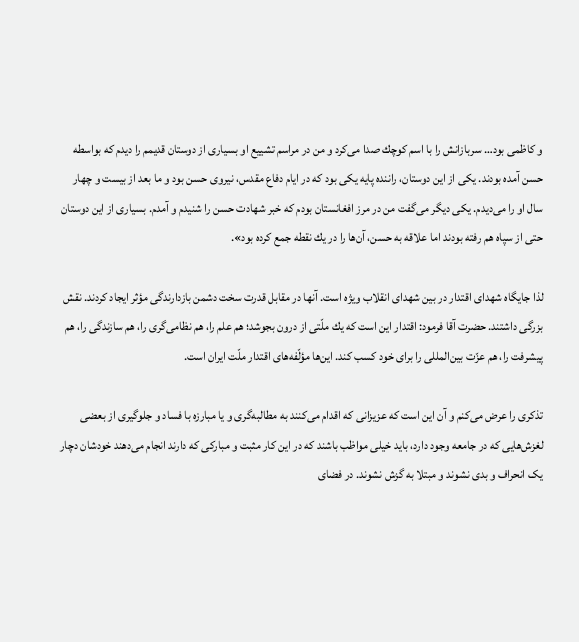و كاظمى بود… سربازانش را با اسم كوچك صدا مى‌كرد و من در مراسم تشییع او بسیارى از دوستان قدیمم را دیدم كه بواسطه حسن آمده بودند. یكى از این دوستان، راننده پایه یكى بود كه در ایام دفاع مقدس، نیروى حسن بود و ما بعد از بیست و چهار سال او را مى‌دیدم. یكى دیگر مى‌گفت من در مرز افغانستان بودم كه خبر شهادت حسن را شنیدم و آمدم. بسیارى از این دوستان حتى از سپاه هم رفته بودند اما علاقه به حسن، آن‌ها را در یك نقطه جمع كرده بود».

لذا جایگاه شهدای اقتدار در بین شهدای انقلاب ویژه است. آنها در مقابل قدرت سخت دشمن بازدارندگى مؤثر ایجاد كردند. نقش بزرگی داشتند. حضرت آقا فرمود: اقتدار این است كه یك ملّتى از درون بجوشد؛ هم علم را، هم نظامی‌گرى را، هم سازندگى را، هم پیشرفت را، هم عزّت بین‌المللى را براى خود كسب كند. این‌ها مؤلّفه‌هاى اقتدار ملّت ایران است.

تذکری را عرض می‌کنم و آن این است که عزیزانی که اقدام می‌کنند به مطالبه‌گری و یا مبارزه با فساد و جلوگیری از بعضی لغزش‌هایی که در جامعه وجود دارد، باید خیلی مواظب باشند که در این کار مثبت و مبارکی که دارند انجام می‌دهند خودشان دچار یک انحراف و بدی نشوند و مبتلا به گزش نشوند. در فضای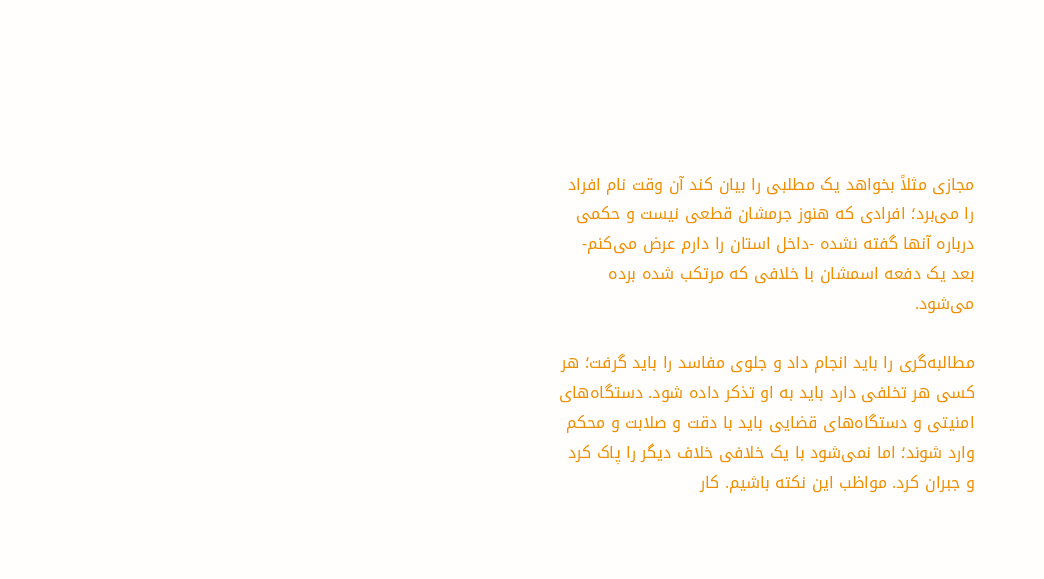مجازی مثلاً بخواهد یک مطلبی را بیان کند آن وقت نام افراد را می‌برد؛ افرادی که هنوز جرمشان قطعی نیست و حکمی درباره آنها گفته نشده -داخل استان را دارم عرض می‌کنم- بعد یک دفعه اسمشان با خلافی که مرتکب شده برده می‌شود.

مطالبه‌گری را باید انجام داد و جلوی مفاسد را باید گرفت؛ هر کسی هر تخلفی دارد باید به او تذکر داده شود. دستگاه‌های امنیتی و دستگاه‌های قضایی باید با دقت و صلابت و محکم وارد شوند؛ اما نمی‌شود با یک خلافی خلاف دیگر را پاک کرد و جبران کرد. مواظب این نکته باشیم. کار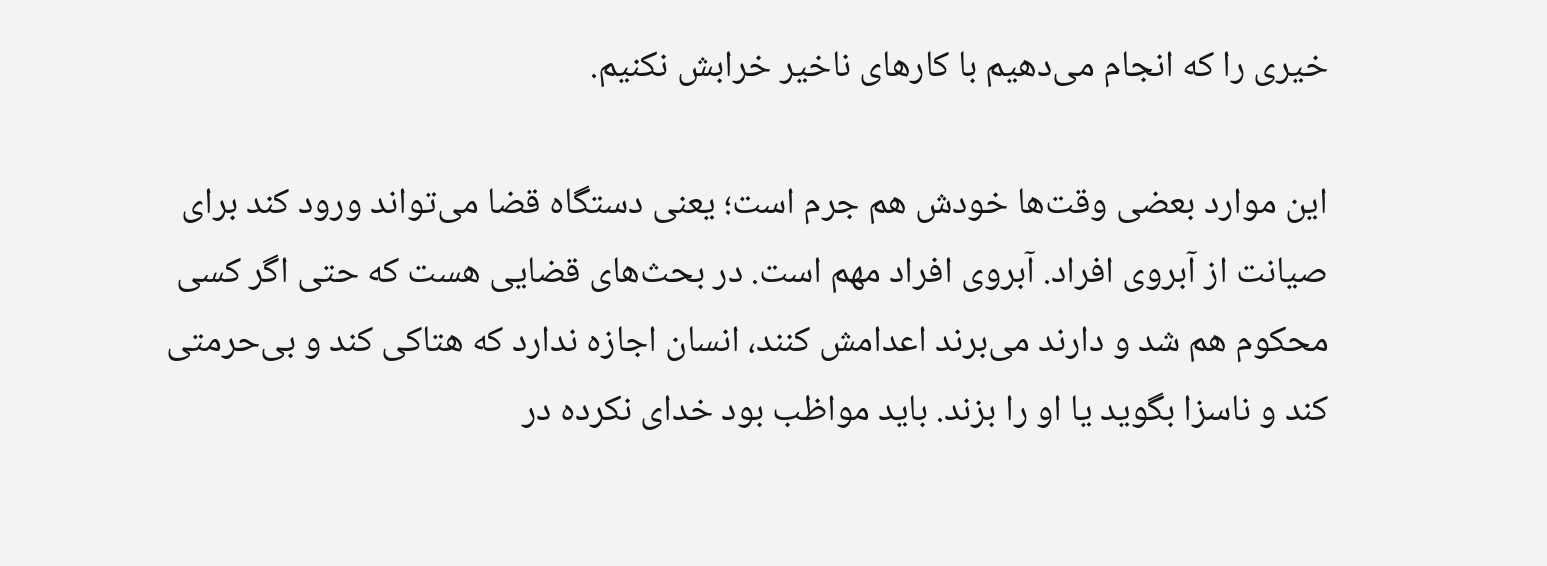خیری را که انجام می‌دهیم با کارهای ناخیر خرابش نکنیم.

این موارد بعضی وقت‌ها خودش هم جرم است؛ یعنی دستگاه قضا می‌تواند ورود کند برای صیانت از آبروی افراد. آبروی افراد مهم است. در بحث‌های قضایی هست که حتی اگر کسی محکوم هم شد و دارند می‌برند اعدامش کنند، انسان اجازه ندارد که هتاکی کند و بی‌حرمتی کند و ناسزا بگوید یا او را بزند. باید مواظب بود خدای نکرده در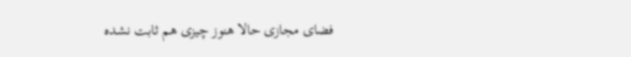فضای مجازی حالا هنوز چیزی هم ثابت نشده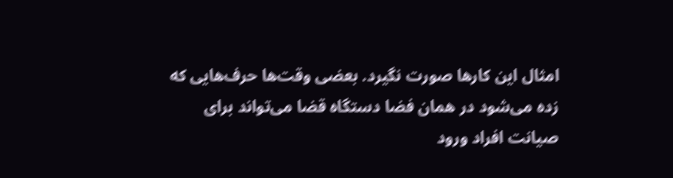امثال این کارها صورت نگیرد. بعضی وقت‌ها حرف‌هایی که زده می‌شود در همان فضا دستگاه قضا می‌تواند برای صیانت افراد ورود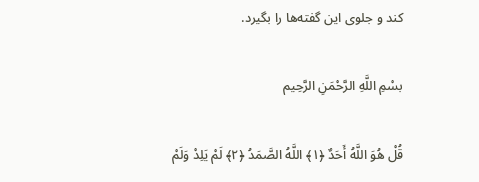کند و جلوی این گفته‌ها را بگیرد.

بسْمِ اللَّهِ الرَّحْمَنِ الرَّحِیم

قُلْ هُوَ اللَّهُ أَحَدٌ ﴿١﴾ اللَّهُ الصَّمَدُ ﴿٢﴾ لَمْ یَلِدْ وَلَمْ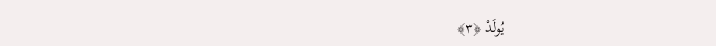یُولَدْ ﴿٣﴾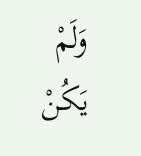وَلَمْ یَکُنْ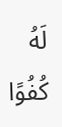لَهُ کُفُوًا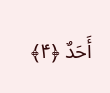أَحَدٌ ﴿۴﴾